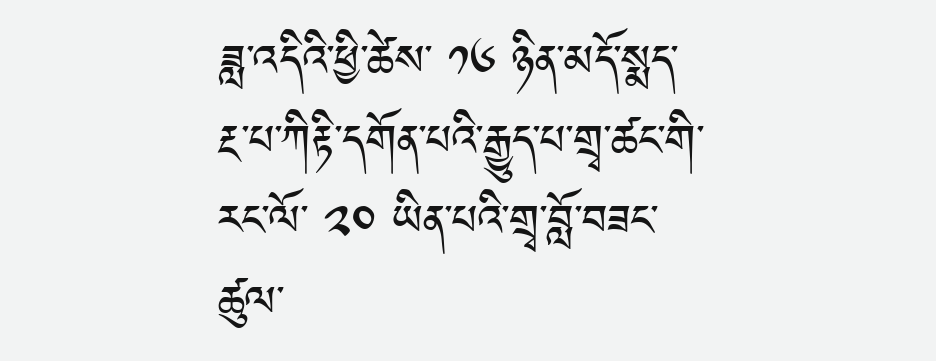ཟླ་འདིའི་ཕྱི་ཚེས་ ༡༦ ཉིན་མདོ་སྨད་རྔ་པ་ཀིརྟི་དགོན་པའི་རྒྱུད་པ་གྲྭ་ཚང་གི་རང་ལོ་ ༢༠ ཡིན་པའི་གྲྭ་བློ་བཟང་ཚུལ་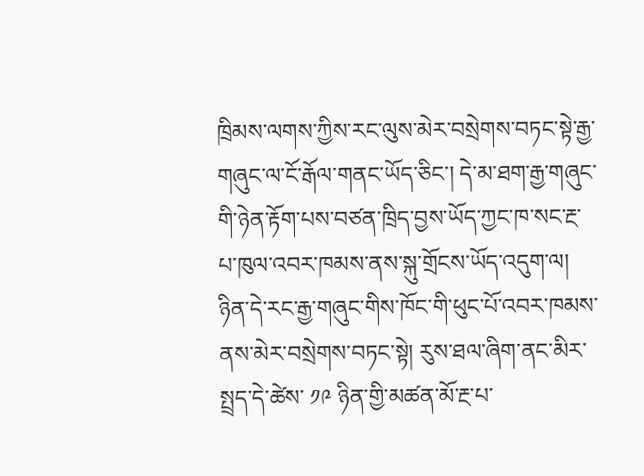ཁྲིམས་ལགས་ཀྱིས་རང་ལུས་མེར་བསྲེགས་བཏང་སྟེ་རྒྱ་གཞུང་ལ་ངོ་རྒོལ་གནང་ཡོད་ཅིང་། དེ་མ་ཐག་རྒྱ་གཞུང་གི་ཉེན་རྟོག་པས་བཙན་ཁྲིད་བྱས་ཡོད་ཀྱང་ཁ་སང་རྔ་པ་ཁུལ་འབར་ཁམས་ནས་སྐུ་གྲོངས་ཡོད་འདུག་ལ། ཉིན་དེ་རང་རྒྱ་གཞུང་གིས་ཁོང་གི་ཕུང་པོ་འབར་ཁམས་ནས་མེར་བསྲེགས་བཏང་སྟེ། རུས་ཐལ་ཞིག་ནང་མིར་སྤྲད་དེ་ཚེས་ ༡༩ ཉིན་གྱི་མཚན་མོ་རྔ་པ་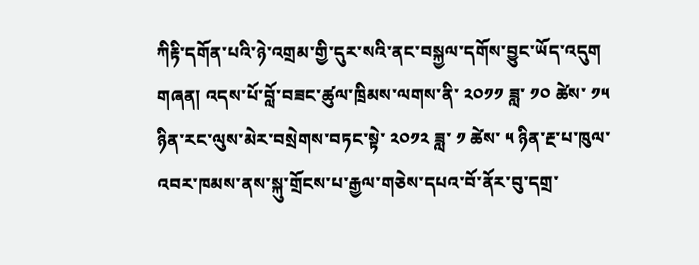ཀིརྟི་དགོན་པའི་ཉེ་འགྲམ་གྱི་དུར་སའི་ནང་བསྐྱལ་དགོས་བྱུང་ཡོད་འདུག
གཞན། འདས་པོ་བློ་བཟང་ཚུལ་ཁྲིམས་ལགས་ནི་ ༢༠༡༡ ཟླ་ ༡༠ ཚེས་ ༡༥ ཉིན་རང་ལུས་མེར་བསྲེགས་བཏང་སྟེ་ ༢༠༡༢ ཟླ་ ༡ ཚེས་ ༥ ཉིན་རྔ་པ་ཁུལ་འབར་ཁམས་ནས་སྐུ་གྲོངས་པ་རྒྱལ་གཅེས་དཔའ་བོ་ནོར་བུ་དགྲ་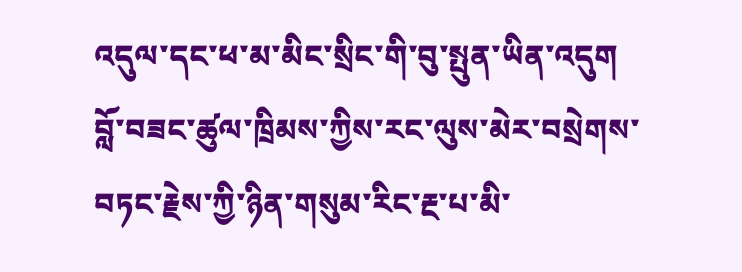འདུལ་དང་ཕ་མ་མིང་སྲིང་གི་བུ་སྤུན་ཡིན་འདུག
བློ་བཟང་ཚུལ་ཁྲིམས་ཀྱིས་རང་ལུས་མེར་བསྲེགས་བཏང་རྗེས་ཀྱི་ཉིན་གསུམ་རིང་རྔ་པ་མི་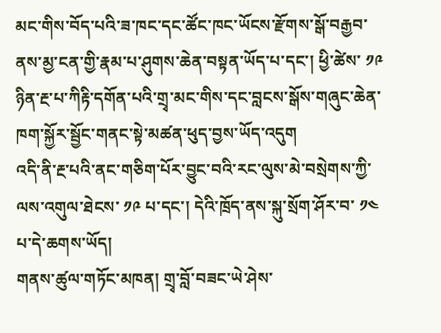མང་གིས་བོད་པའི་ཟ་ཁང་དང་ཚོང་ཁང་ཡོངས་རྫོགས་སྒོ་བརྒྱབ་ནས་མྱ་ངན་གྱི་རྣམ་པ་ཤུགས་ཆེན་བསྟན་ཡོད་པ་དང་། ཕྱི་ཚེས་ ༡༩ ཉིན་རྔ་པ་ཀིརྟི་དགོན་པའི་གྲྭ་མང་གིས་དང་བླངས་སྒོས་གཞུང་ཆེན་ཁག་སྐྱོར་སྦྱོང་གནང་སྟེ་མཚན་ཕུད་བྱས་ཡོད་འདུག
འདི་ནི་རྔ་པའི་ནང་གཅིག་པོར་བྱུང་བའི་རང་ལུས་མེ་བསྲེགས་ཀྱི་ལས་འགུལ་ཐེངས་ ༡༩ པ་དང་། དེའི་ཁྲོད་ནས་སྐུ་སྲོག་ཤོར་བ་ ༡༤ པ་དེ་ཆགས་ཡོད།
གནས་ཚུལ་གཏོང་མཁན། གྲྭ་བློ་བཟང་ཡེ་ཤེས་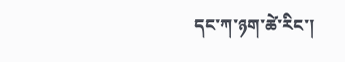དང་ཀ་ཉག་ཚེ་རིང་།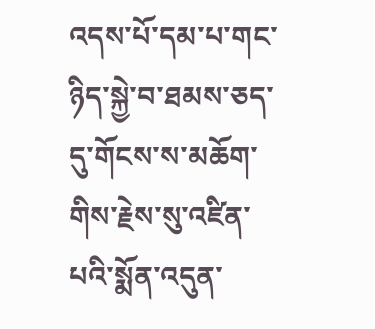འདས་པོ་དམ་པ་གང་ཉིད་སྐྱེ་བ་ཐམས་ཅད་དུ་གོངས་ས་མཆོག་གིས་རྗེས་སུ་འཛིན་པའི་སྨོན་འདུན་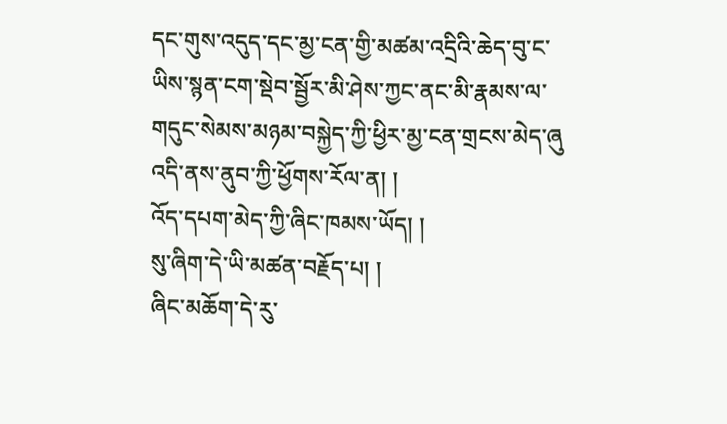དང་གུས་འདུད་དང་མྱ་ངན་གྱི་མཚམ་འདྲིའི་ཆེད་བུ་ང་ཡིས་སྙན་ངག་སྡེབ་སྦྱོར་མི་ཤེས་ཀྱང་ནང་མི་རྣམས་ལ་གདུང་སེམས་མཉམ་བསྐྱེད་ཀྱི་ཕྱིར་མྱ་ངན་གྲངས་མེད་ཞུ
འདི་ནས་ནུབ་ཀྱི་ཕྱོགས་རོལ་ན། །
འོད་དཔག་མེད་ཀྱི་ཞིང་ཁམས་ཡོད། །
སུ་ཞིག་དེ་ཡི་མཚན་བརྗོད་པ། །
ཞིང་མཆོག་དེ་རུ་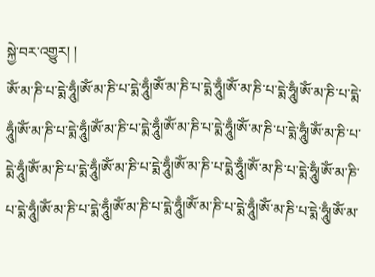སྐྱེ་བར་འགྱུར། །
ཨོཾ་མ་ཎི་པ་དྨེ་ཧཱུྃ།ཨོཾ་མ་ཎི་པ་དྨེ་ཧཱུྃ།ཨོཾ་མ་ཎི་པ་དྨེ་ཧཱུྃ།ཨོཾ་མ་ཎི་པ་དྨེ་ཧཱུྃ།ཨོཾ་མ་ཎི་པ་དྨེ་ཧཱུྃ།ཨོཾ་མ་ཎི་པ་དྨེ་ཧཱུྃ།ཨོཾ་མ་ཎི་པ་དྨེ་ཧཱུྃ།ཨོཾ་མ་ཎི་པ་དྨེ་ཧཱུྃ།ཨོཾ་མ་ཎི་པ་དྨེ་ཧཱུྃ།ཨོཾ་མ་ཎི་པ་དྨེ་ཧཱུྃ།ཨོཾ་མ་ཎི་པ་དྨེ་ཧཱུྃ།ཨོཾ་མ་ཎི་པ་དྨེ་ཧཱུྃ།ཨོཾ་མ་ཎི་པ་དྨེ་ཧཱུྃ།ཨོཾ་མ་ཎི་པ་དྨེ་ཧཱུྃ།ཨོཾ་མ་ཎི་པ་དྨེ་ཧཱུྃ།ཨོཾ་མ་ཎི་པ་དྨེ་ཧཱུྃ།ཨོཾ་མ་ཎི་པ་དྨེ་ཧཱུྃ།ཨོཾ་མ་ཎི་པ་དྨེ་ཧཱུྃ།ཨོཾ་མ་ཎི་པ་དྨེ་ཧཱུྃ།ཨོཾ་མ་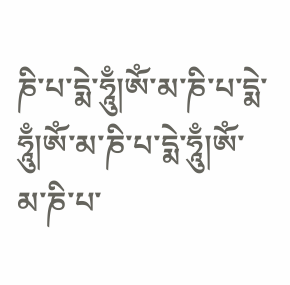ཎི་པ་དྨེ་ཧཱུྃ།ཨོཾ་མ་ཎི་པ་དྨེ་ཧཱུྃ།ཨོཾ་མ་ཎི་པ་དྨེ་ཧཱུྃ།ཨོཾ་མ་ཎི་པ་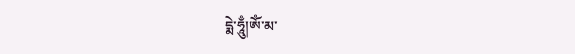དྨེ་ཧཱུྃ།ཨོཾ་མ་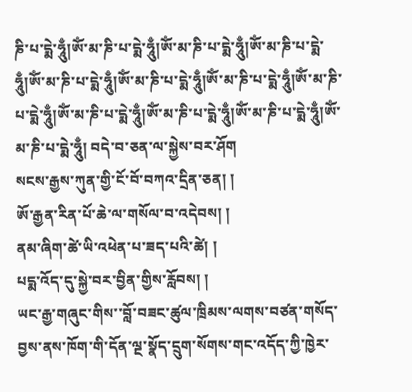ཎི་པ་དྨེ་ཧཱུྃ།ཨོཾ་མ་ཎི་པ་དྨེ་ཧཱུྃ།ཨོཾ་མ་ཎི་པ་དྨེ་ཧཱུྃ།ཨོཾ་མ་ཎི་པ་དྨེ་ཧཱུྃ།ཨོཾ་མ་ཎི་པ་དྨེ་ཧཱུྃ།ཨོཾ་མ་ཎི་པ་དྨེ་ཧཱུྃ།ཨོཾ་མ་ཎི་པ་དྨེ་ཧཱུྃ།ཨོཾ་མ་ཎི་པ་དྨེ་ཧཱུྃ།ཨོཾ་མ་ཎི་པ་དྨེ་ཧཱུྃ།ཨོཾ་མ་ཎི་པ་དྨེ་ཧཱུྃ།ཨོཾ་མ་ཎི་པ་དྨེ་ཧཱུྃ།ཨོཾ་མ་ཎི་པ་དྨེ་ཧཱུྃ། བདེ་བ་ཅན་ལ་སྐྱེས་བར་ཤོག
སངས་རྒྱས་ཀུན་གྱི་ངོ་བོ་བཀའ་དྲིན་ཅན། །
ཨོ་རྒྱན་རིན་པོ་ཆེ་ལ་གསོལ་བ་འདེབས། །
ནམ་ཞིག་ཚེ་ཡི་འཕེན་པ་ཟད་པའི་ཚེ། །
པདྨ་འོད་དུ་སྐྱེ་བར་བྱིན་གྱིས་རློབས། །
ཡང་རྒྱ་གཞུང་གིས་་བློ་བཟང་ཚུལ་ཁྲིམས་ལགས་བཙན་གསོད་བྱས་ནས་ཁོག་གི་དོན་ལྔ་སྣོད་དྲུག་སོགས་གང་འདོད་ཀྱི་ཁྱེར་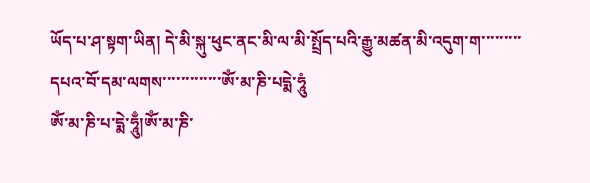ཡོད་པ་ཤ་སྟག་ཡིན། དེ་མི་སྐུ་ཕུང་ནང་མི་ལ་མི་སྤྲོད་པའི་རྒྱུ་མཚན་མི་འདུག་ག་་་་་་་་་
དཔའ་བོ་དམ་ལགས་་་་་་་་་་་་་ཨོཾ་མ་ཎི་པདྨེ་ཧཱུཾ
ཨོཾ་མ་ཎི་པ་དྨེ་ཧཱུྃ།ཨོཾ་མ་ཎི་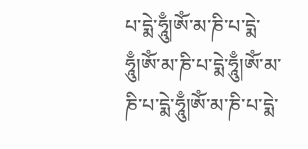པ་དྨེ་ཧཱུྃ།ཨོཾ་མ་ཎི་པ་དྨེ་ཧཱུྃ།ཨོཾ་མ་ཎི་པ་དྨེ་ཧཱུྃ།ཨོཾ་མ་ཎི་པ་དྨེ་ཧཱུྃ།ཨོཾ་མ་ཎི་པ་དྨེ་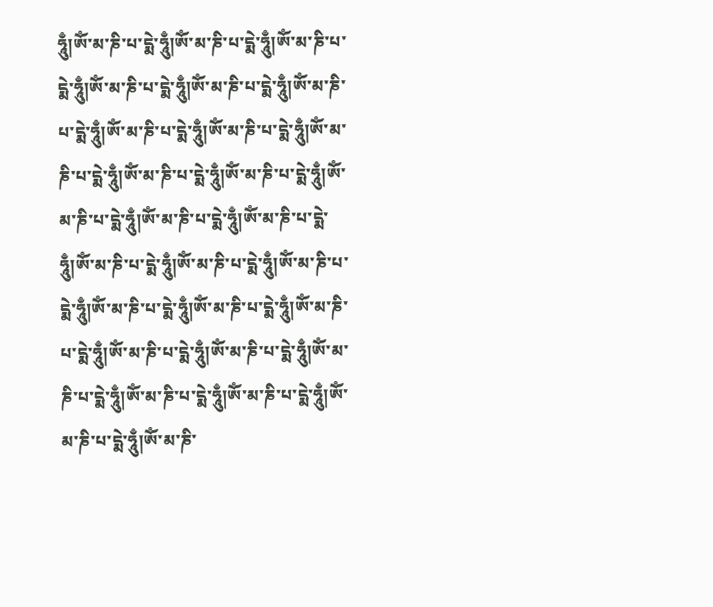ཧཱུྃ།ཨོཾ་མ་ཎི་པ་དྨེ་ཧཱུྃ།ཨོཾ་མ་ཎི་པ་དྨེ་ཧཱུྃ།ཨོཾ་མ་ཎི་པ་དྨེ་ཧཱུྃ།ཨོཾ་མ་ཎི་པ་དྨེ་ཧཱུྃ།ཨོཾ་མ་ཎི་པ་དྨེ་ཧཱུྃ།ཨོཾ་མ་ཎི་པ་དྨེ་ཧཱུྃ།ཨོཾ་མ་ཎི་པ་དྨེ་ཧཱུྃ།ཨོཾ་མ་ཎི་པ་དྨེ་ཧཱུྃ།ཨོཾ་མ་ཎི་པ་དྨེ་ཧཱུྃ།ཨོཾ་མ་ཎི་པ་དྨེ་ཧཱུྃ།ཨོཾ་མ་ཎི་པ་དྨེ་ཧཱུྃ།ཨོཾ་མ་ཎི་པ་དྨེ་ཧཱུྃ།ཨོཾ་མ་ཎི་པ་དྨེ་ཧཱུྃ།ཨོཾ་མ་ཎི་པ་དྨེ་ཧཱུྃ།ཨོཾ་མ་ཎི་པ་དྨེ་ཧཱུྃ།ཨོཾ་མ་ཎི་པ་དྨེ་ཧཱུྃ།ཨོཾ་མ་ཎི་པ་དྨེ་ཧཱུྃ།ཨོཾ་མ་ཎི་པ་དྨེ་ཧཱུྃ།ཨོཾ་མ་ཎི་པ་དྨེ་ཧཱུྃ།ཨོཾ་མ་ཎི་པ་དྨེ་ཧཱུྃ།ཨོཾ་མ་ཎི་པ་དྨེ་ཧཱུྃ།ཨོཾ་མ་ཎི་པ་དྨེ་ཧཱུྃ།ཨོཾ་མ་ཎི་པ་དྨེ་ཧཱུྃ།ཨོཾ་མ་ཎི་པ་དྨེ་ཧཱུྃ།ཨོཾ་མ་ཎི་པ་དྨེ་ཧཱུྃ།ཨོཾ་མ་ཎི་པ་དྨེ་ཧཱུྃ།ཨོཾ་མ་ཎི་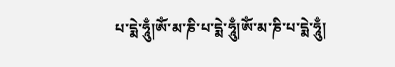པ་དྨེ་ཧཱུྃ།ཨོཾ་མ་ཎི་པ་དྨེ་ཧཱུྃ།ཨོཾ་མ་ཎི་པ་དྨེ་ཧཱུྃ།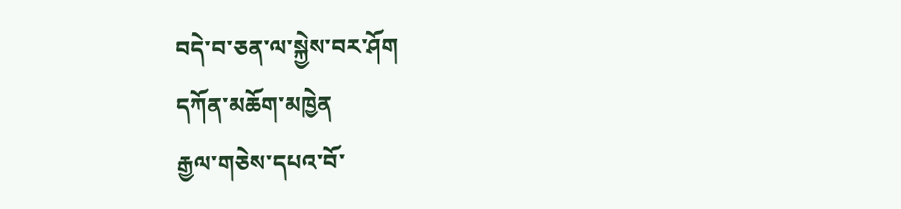བདེ་བ་ཅན་ལ་སྐྱེས་བར་ཤོག
དཀོན་མཆོག་མཁྱེན
རྒྱལ་གཅེས་དཔའ་བོ་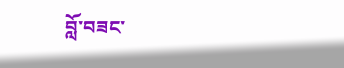བློ་བཟང་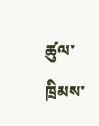ཚུལ་ཁྲིམས་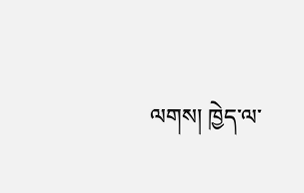ལགས། ཁྱེད་ལ་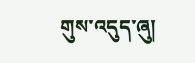གུས་འདུད་ཞུ།